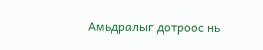Амьдралыг дотроос нь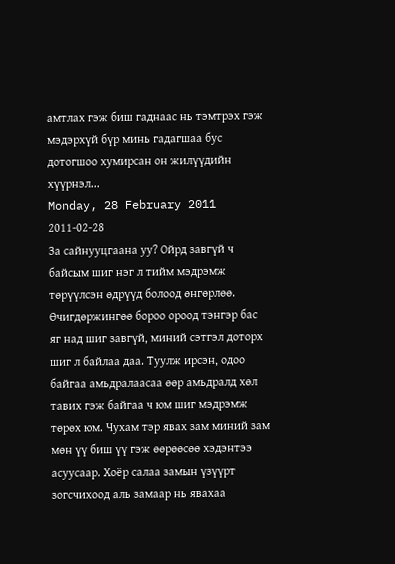амтлах гэж биш гаднаас нь тэмтрэх гэж мэдэрхүй бүр минь гадагшаа бус дотогшоо хумирсан он жилүүдийн хүүрнэл...
Monday, 28 February 2011
2011-02-28
За сайнууцгаана уу? Ойрд завгүй ч байсым шиг нэг л тийм мэдрэмж төрүүлсэн өдрүүд болоод өнгөрлөө. Өчигдөржингөө бороо ороод тэнгэр бас яг над шиг завгүй, миний сэтгэл доторх шиг л байлаа даа. Туулж ирсэн, одоо байгаа амьдралаасаа өөр амьдралд хөл тавих гэж байгаа ч юм шиг мэдрэмж төрөх юм. Чухам тэр явах зам миний зам мөн үү биш үү гэж өөрөөсөө хэдэнтээ асуусаар. Хоёр салаа замын үзүүрт зогсчихоод аль замаар нь явахаа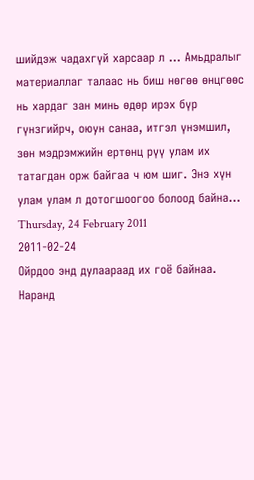шийдэж чадахгүй харсаар л ... Амьдралыг материаллаг талаас нь биш нөгөө өнцгөөс нь хардаг зан минь өдөр ирэх бүр гүнзгийрч, оюун санаа, итгэл үнэмшил, зөн мэдрэмжийн ертөнц рүү улам их татагдан орж байгаа ч юм шиг. Энэ хүн улам улам л дотогшоогоо болоод байна...
Thursday, 24 February 2011
2011-02-24
Ойрдоо энд дулаараад их гоё байнаа. Наранд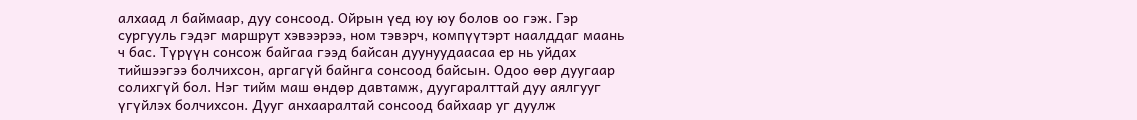алхаад л баймаар, дуу сонсоод. Ойрын үед юу юу болов оо гэж. Гэр сургууль гэдэг маршрут хэвээрээ, ном тэвэрч, компүүтэрт наалддаг маань ч бас. Түрүүн сонсож байгаа гээд байсан дуунуудаасаа ер нь уйдах тийшээгээ болчихсон, аргагүй байнга сонсоод байсын. Одоо өөр дуугаар солихгүй бол. Нэг тийм маш өндөр давтамж, дуугаралттай дуу аялгууг үгүйлэх болчихсон. Дууг анхааралтай сонсоод байхаар уг дуулж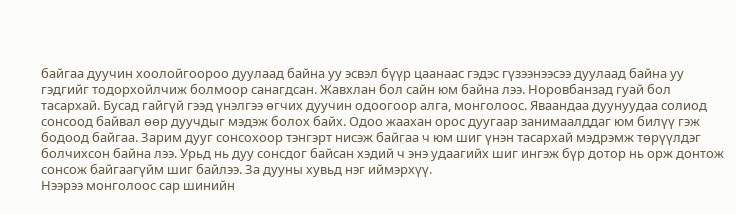байгаа дуучин хоолойгоороо дуулаад байна уу эсвэл бүүр цаанаас гэдэс гүзээнээсээ дуулаад байна уу гэдгийг тодорхойлчиж болмоор санагдсан. Жавхлан бол сайн юм байна лээ. Норовбанзад гуай бол тасархай. Бусад гайгүй гээд үнэлгээ өгчих дуучин одоогоор алга, монголоос. Яваандаа дуунуудаа солиод сонсоод байвал өөр дуучдыг мэдэж болох байх. Одоо жаахан орос дуугаар занимаалддаг юм билүү гэж бодоод байгаа. Зарим дууг сонсохоор тэнгэрт нисэж байгаа ч юм шиг үнэн тасархай мэдрэмж төрүүлдэг болчихсон байна лээ. Урьд нь дуу сонсдог байсан хэдий ч энэ удаагийх шиг ингэж бүр дотор нь орж донтож сонсож байгаагүйм шиг байлээ. За дууны хувьд нэг иймэрхүү.
Нээрээ монголоос сар шинийн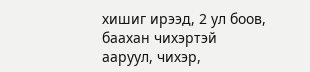хишиг ирээд, 2 ул боов, баахан чихэртэй ааруул, чихэр,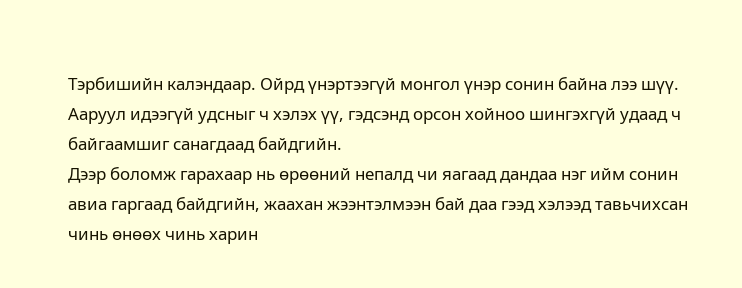Тэрбишийн калэндаар. Ойрд үнэртээгүй монгол үнэр сонин байна лээ шүү. Ааруул идээгүй удсныг ч хэлэх үү, гэдсэнд орсон хойноо шингэхгүй удаад ч байгаамшиг санагдаад байдгийн.
Дээр боломж гарахаар нь өрөөний непалд чи яагаад дандаа нэг ийм сонин авиа гаргаад байдгийн, жаахан жээнтэлмээн бай даа гээд хэлээд тавьчихсан чинь өнөөх чинь харин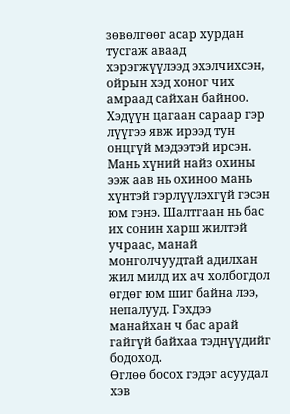зөвөлгөөг асар хурдан тусгаж аваад хэрэгжүүлээд эхэлчихсэн, ойрын хэд хоног чих амраад сайхан байноо. Хэдүүн цагаан сараар гэр лүүгээ явж ирээд тун онцгүй мэдээтэй ирсэн. Мань хүний найз охины ээж аав нь охиноо мань хүнтэй гэрлүүлэхгүй гэсэн юм гэнэ. Шалтгаан нь бас их сонин харш жилтэй учраас, манай монголчуудтай адилхан жил милд их ач холбогдол өгдөг юм шиг байна лээ, непалууд. Гэхдээ манайхан ч бас арай гайгүй байхаа тэднүүдийг бодоход.
Өглөө босох гэдэг асуудал хэв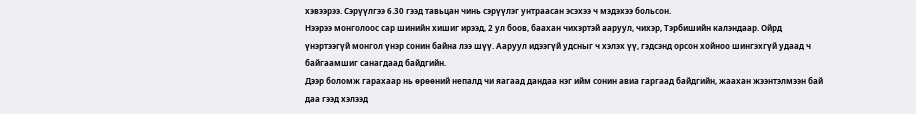хэвээрээ. Сэрүүлгээ 6.30 гээд тавьцан чинь сэрүүлэг унтраасан эсэхээ ч мэдэхээ больсон.
Нээрээ монголоос сар шинийн хишиг ирээд, 2 ул боов, баахан чихэртэй ааруул, чихэр, Тэрбишийн калэндаар. Ойрд үнэртээгүй монгол үнэр сонин байна лээ шүү. Ааруул идээгүй удсныг ч хэлэх үү, гэдсэнд орсон хойноо шингэхгүй удаад ч байгаамшиг санагдаад байдгийн.
Дээр боломж гарахаар нь өрөөний непалд чи яагаад дандаа нэг ийм сонин авиа гаргаад байдгийн, жаахан жээнтэлмээн бай даа гээд хэлээд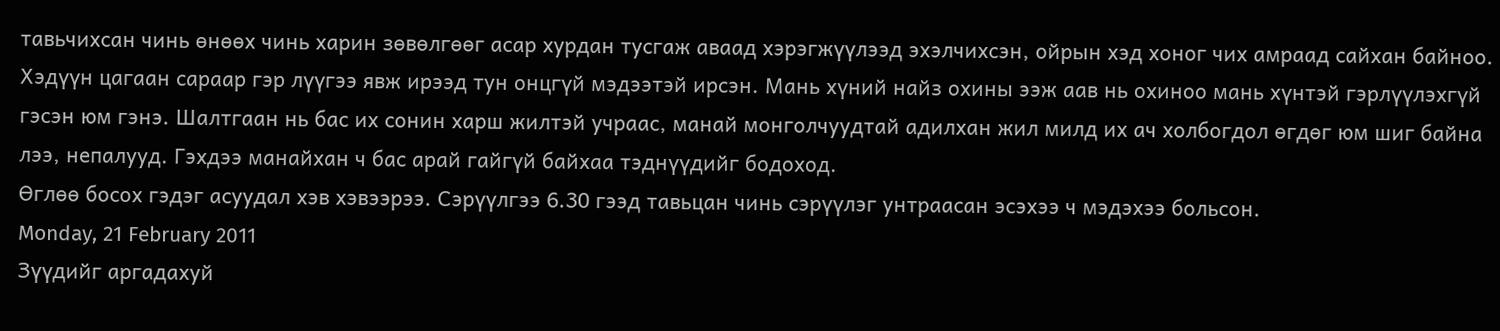тавьчихсан чинь өнөөх чинь харин зөвөлгөөг асар хурдан тусгаж аваад хэрэгжүүлээд эхэлчихсэн, ойрын хэд хоног чих амраад сайхан байноо. Хэдүүн цагаан сараар гэр лүүгээ явж ирээд тун онцгүй мэдээтэй ирсэн. Мань хүний найз охины ээж аав нь охиноо мань хүнтэй гэрлүүлэхгүй гэсэн юм гэнэ. Шалтгаан нь бас их сонин харш жилтэй учраас, манай монголчуудтай адилхан жил милд их ач холбогдол өгдөг юм шиг байна лээ, непалууд. Гэхдээ манайхан ч бас арай гайгүй байхаа тэднүүдийг бодоход.
Өглөө босох гэдэг асуудал хэв хэвээрээ. Сэрүүлгээ 6.30 гээд тавьцан чинь сэрүүлэг унтраасан эсэхээ ч мэдэхээ больсон.
Monday, 21 February 2011
Зүүдийг аргадахуй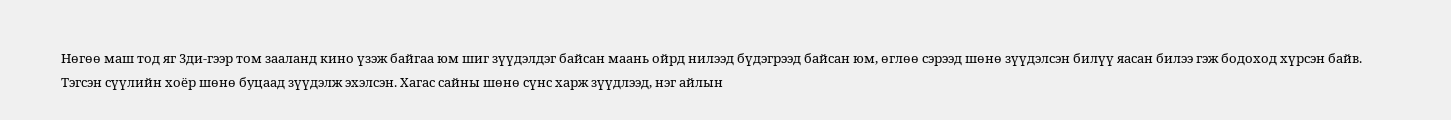Нөгөө маш тод яг 3ди-гээр том зааланд кино үзэж байгаа юм шиг зүүдэлдэг байсан маань ойрд нилээд бүдэгрээд байсан юм, өглөө сэрээд шөнө зүүдэлсэн билүү яасан билээ гэж бодоход хүрсэн байв. Тэгсэн сүүлийн хоёр шөнө буцаад зүүдэлж эхэлсэн. Хагас сайны шөнө сүнс харж зүүдлээд, нэг айлын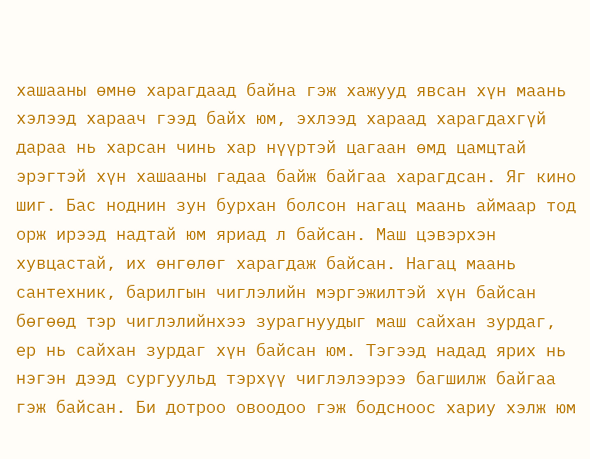хашааны өмнө харагдаад байна гэж хажууд явсан хүн маань хэлээд хараач гээд байх юм, эхлээд хараад харагдахгүй дараа нь харсан чинь хар нүүртэй цагаан өмд цамцтай эрэгтэй хүн хашааны гадаа байж байгаа харагдсан. Яг кино шиг. Бас ноднин зун бурхан болсон нагац маань аймаар тод орж ирээд надтай юм яриад л байсан. Маш цэвэрхэн хувцастай, их өнгөлөг харагдаж байсан. Нагац маань сантехник, барилгын чиглэлийн мэргэжилтэй хүн байсан бөгөөд тэр чиглэлийнхээ зурагнуудыг маш сайхан зурдаг, ер нь сайхан зурдаг хүн байсан юм. Тэгээд надад ярих нь нэгэн дээд сургуульд тэрхүү чиглэлээрээ багшилж байгаа гэж байсан. Би дотроо овоодоо гэж бодсноос хариу хэлж юм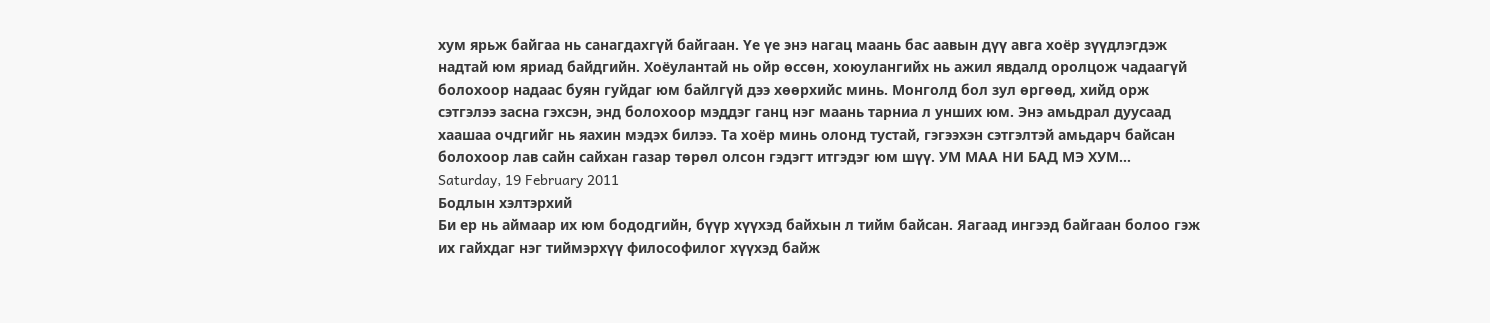хум ярьж байгаа нь санагдахгүй байгаан. Үе үе энэ нагац маань бас аавын дүү авга хоёр зүүдлэгдэж надтай юм яриад байдгийн. Хоёулантай нь ойр өссөн, хоюулангийх нь ажил явдалд оролцож чадаагүй болохоор надаас буян гуйдаг юм байлгүй дээ хөөрхийс минь. Монголд бол зул өргөөд, хийд орж сэтгэлээ засна гэхсэн, энд болохоор мэддэг ганц нэг маань тарниа л унших юм. Энэ амьдрал дуусаад хаашаа очдгийг нь яахин мэдэх билээ. Та хоёр минь олонд тустай, гэгээхэн сэтгэлтэй амьдарч байсан болохоор лав сайн сайхан газар төрөл олсон гэдэгт итгэдэг юм шүү. УМ МАА НИ БАД МЭ ХУМ...
Saturday, 19 February 2011
Бодлын хэлтэрхий
Би ер нь аймаар их юм бододгийн, бүүр хүүхэд байхын л тийм байсан. Яагаад ингээд байгаан болоо гэж их гайхдаг нэг тиймэрхүү философилог хүүхэд байж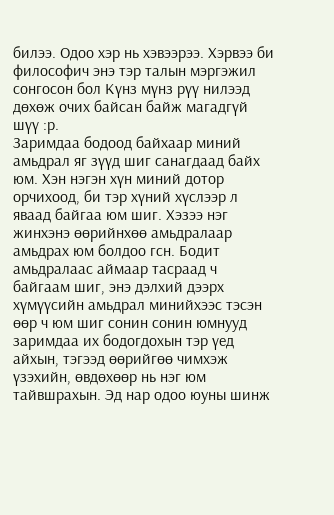билээ. Одоо хэр нь хэвээрээ. Хэрвээ би философич энэ тэр талын мэргэжил сонгосон бол Күнз мүнз рүү нилээд дөхөж очих байсан байж магадгүй шүү :р.
Заримдаа бодоод байхаар миний амьдрал яг зүүд шиг санагдаад байх юм. Хэн нэгэн хүн миний дотор орчихоод, би тэр хүний хүслээр л яваад байгаа юм шиг. Хэзээ нэг жинхэнэ өөрийнхөө амьдралаар амьдрах юм болдоо гсн. Бодит амьдралаас аймаар тасраад ч байгаам шиг, энэ дэлхий дээрх хүмүүсийн амьдрал минийхээс тэсэн өөр ч юм шиг сонин сонин юмнууд заримдаа их бодогдохын тэр үед айхын, тэгээд өөрийгөө чимхэж үзэхийн, өвдөхөөр нь нэг юм тайвшрахын. Эд нар одоо юуны шинж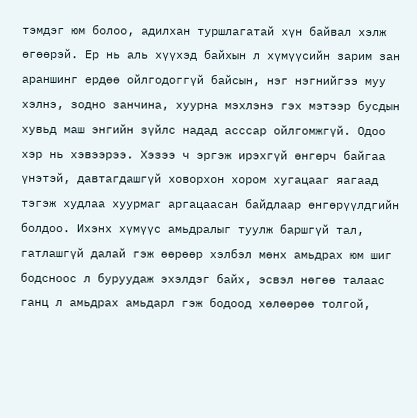тэмдэг юм болоо, адилхан туршлагатай хүн байвал хэлж өгөөрэй. Ер нь аль хүүхэд байхын л хүмүүсийн зарим зан араншинг ердөө ойлгодоггүй байсын, нэг нэгнийгээ муу хэлнэ, зодно занчина, хуурна мэхлэнэ гэх мэтээр бусдын хувьд маш энгийн зүйлс надад асссар ойлгомжгүй. Одоо хэр нь хэвээрээ. Хэзээ ч эргэж ирэхгүй өнгөрч байгаа үнэтэй, давтагдашгүй ховорхон хором хугацааг яагаад тэгэж худлаа хуурмаг аргацаасан байдлаар өнгөрүүлдгийн болдоо. Ихэнх хүмүүс амьдралыг туулж баршгүй тал, гатлашгүй далай гэж өөрөөр хэлбэл мөнх амьдрах юм шиг бодсноос л буруудаж эхэлдэг байх, эсвэл нөгөө талаас ганц л амьдрах амьдарл гэж бодоод хөлөөрөө толгой,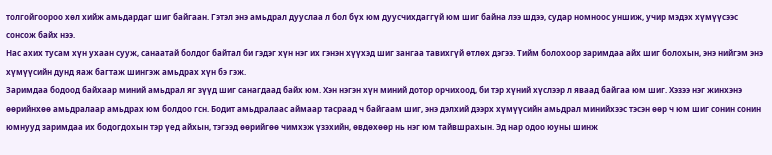толгойгоороо хөл хийж амьдардаг шиг байгаан. Гэтэл энэ амьдрал дууслаа л бол бүх юм дуусчихдаггүй юм шиг байна лээ шдээ, судар номноос уншиж, учир мэдэх хүмүүсээс сонсож байх нээ.
Нас ахих тусам хүн ухаан сууж, санаатай болдог байтал би гэдэг хүн нэг их гэнэн хүүхэд шиг зангаа тавихгүй өтлөх дэгээ. Тийм болохоор заримдаа айх шиг болохын, энэ нийгэм энэ хүмүүсийн дунд яаж багтаж шингэж амьдрах хүн бэ гэж.
Заримдаа бодоод байхаар миний амьдрал яг зүүд шиг санагдаад байх юм. Хэн нэгэн хүн миний дотор орчихоод, би тэр хүний хүслээр л яваад байгаа юм шиг. Хэзээ нэг жинхэнэ өөрийнхөө амьдралаар амьдрах юм болдоо гсн. Бодит амьдралаас аймаар тасраад ч байгаам шиг, энэ дэлхий дээрх хүмүүсийн амьдрал минийхээс тэсэн өөр ч юм шиг сонин сонин юмнууд заримдаа их бодогдохын тэр үед айхын, тэгээд өөрийгөө чимхэж үзэхийн, өвдөхөөр нь нэг юм тайвшрахын. Эд нар одоо юуны шинж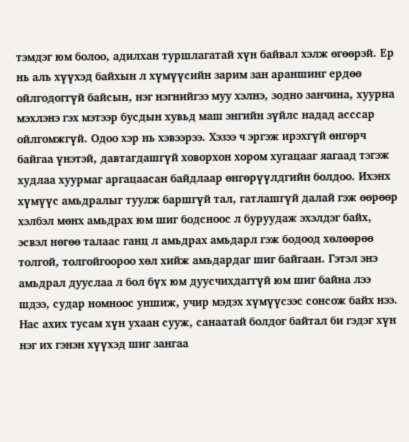тэмдэг юм болоо, адилхан туршлагатай хүн байвал хэлж өгөөрэй. Ер нь аль хүүхэд байхын л хүмүүсийн зарим зан араншинг ердөө ойлгодоггүй байсын, нэг нэгнийгээ муу хэлнэ, зодно занчина, хуурна мэхлэнэ гэх мэтээр бусдын хувьд маш энгийн зүйлс надад асссар ойлгомжгүй. Одоо хэр нь хэвээрээ. Хэзээ ч эргэж ирэхгүй өнгөрч байгаа үнэтэй, давтагдашгүй ховорхон хором хугацааг яагаад тэгэж худлаа хуурмаг аргацаасан байдлаар өнгөрүүлдгийн болдоо. Ихэнх хүмүүс амьдралыг туулж баршгүй тал, гатлашгүй далай гэж өөрөөр хэлбэл мөнх амьдрах юм шиг бодсноос л буруудаж эхэлдэг байх, эсвэл нөгөө талаас ганц л амьдрах амьдарл гэж бодоод хөлөөрөө толгой, толгойгоороо хөл хийж амьдардаг шиг байгаан. Гэтэл энэ амьдрал дууслаа л бол бүх юм дуусчихдаггүй юм шиг байна лээ шдээ, судар номноос уншиж, учир мэдэх хүмүүсээс сонсож байх нээ.
Нас ахих тусам хүн ухаан сууж, санаатай болдог байтал би гэдэг хүн нэг их гэнэн хүүхэд шиг зангаа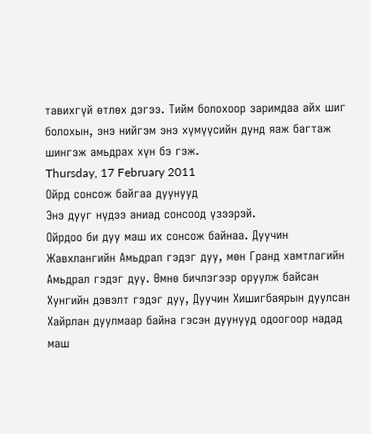тавихгүй өтлөх дэгээ. Тийм болохоор заримдаа айх шиг болохын, энэ нийгэм энэ хүмүүсийн дунд яаж багтаж шингэж амьдрах хүн бэ гэж.
Thursday, 17 February 2011
Ойрд сонсож байгаа дуунууд
Энэ дууг нүдээ аниад сонсоод үзээрэй.
Ойрдоо би дуу маш их сонсож байнаа. Дуучин Жавхлангийн Амьдрал гэдэг дуу, мөн Гранд хамтлагийн Амьдрал гэдэг дуу. Өмнө бичлэгээр оруулж байсан Хунгийн дэвэлт гэдэг дуу, Дуучин Хишигбаярын дуулсан Хайрлан дуулмаар байна гэсэн дуунууд одоогоор надад маш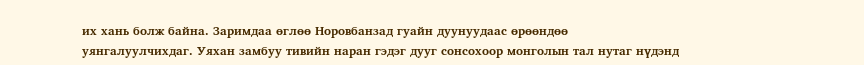их хань болж байна. Заримдаа өглөө Норовбанзад гуайн дуунуудаас өрөөндөө уянгалуулчихдаг. Уяхан замбуу тивийн наран гэдэг дууг сонсохоор монголын тал нутаг нүдэнд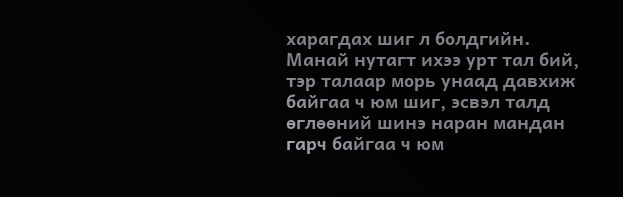харагдах шиг л болдгийн. Манай нутагт ихээ урт тал бий, тэр талаар морь унаад давхиж байгаа ч юм шиг, эсвэл талд өглөөний шинэ наран мандан гарч байгаа ч юм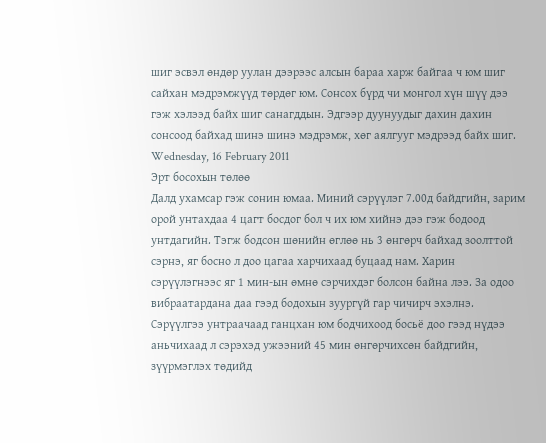шиг эсвэл өндөр уулан дээрээс алсын бараа харж байгаа ч юм шиг сайхан мэдрэмжүүд төрдөг юм. Сонсох бүрд чи монгол хүн шүү дээ гэж хэлээд байх шиг санагддын. Эдгээр дуунуудыг дахин дахин сонсоод байхад шинэ шинэ мэдрэмж, хөг аялгууг мэдрээд байх шиг.
Wednesday, 16 February 2011
Эрт босохын төлөө
Далд ухамсар гэж сонин юмаа. Миний сэрүүлэг 7.00д байдгийн, зарим орой унтахдаа 4 цагт босдог бол ч их юм хийнэ дээ гэж бодоод унтдагийн. Тэгж бодсон шөнийн өглөө нь 3 өнгөрч байхад зоолттой сэрнэ, яг босно л доо цагаа харчихаад буцаад нам. Харин сэрүүлэгнээс яг 1 мин-ын өмнө сэрчихдэг болсон байна лээ. За одоо вибраатардана даа гээд бодохын зуургүй гар чичирч эхэлнэ. Сэрүүлгээ унтраачаад ганцxан юм бодчихоод босьё доо гээд нүдээ аньчихаад л сэрэхэд ужээний 45 мин өнгөрчихсөн байдгийн, зүүрмэглэх төдийд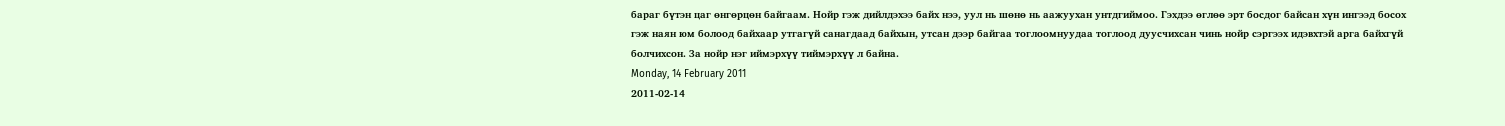бараг бүтэн цаг өнгөрцөн байгаам. Нойр гэж дийлдэхээ байх нээ, уул нь шөнө нь аажуухан унтдгиймоо. Гэхдээ өглөө эрт босдог байсан хүн ингээд босох гэж наян юм болоод байхаар утгагүй санагдаад байхын, утсан дээр байгаа тоглоомнуудаа тоглоод дуусчихсан чинь нойр сэргээх идэвхтэй арга байхгүй болчихсон. За нойр нэг иймэрхүү тиймэрхүү л байна.
Monday, 14 February 2011
2011-02-14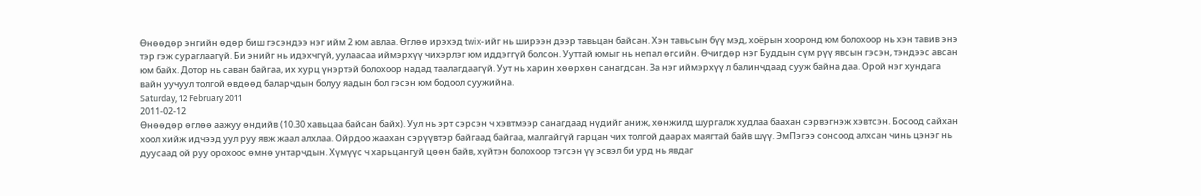Өнөөдөр энгийн өдөр биш гэсэндээ нэг ийм 2 юм авлаа. Өглөө ирэхэд twix-ийг нь ширээн дээр тавьцан байсан. Хэн тавьсын бүү мэд, хоёрын хооронд юм болохоор нь хэн тавив энэ тэр гэж сураглаагүй. Би энийг нь идэхчгүй, уулаасаа иймэрхүү чихэрлэг юм иддэггүй болсон. Ууттай юмыг нь непал өгсийн. Өчигдөр нэг Буддын сүм рүү явсын гэсэн, тэндээс авсан юм байх. Дотор нь саван байгаа, их хурц үнэртэй болохоор надад таалагдаагүй. Уут нь харин хөөрхөн санагдсан. За нэг иймэрхүү л балинчдаад сууж байна даа. Орой нэг хундага вайн уучуул толгой өвдөөд баларчдын болуу яадын бол гэсэн юм бодоол суужийна.
Saturday, 12 February 2011
2011-02-12
Өнөөдөр өглөө аажуу өндийв (10.30 хавьцаа байсан байх). Уул нь эрт сэрсэн ч хэвтмээр санагдаад нүдийг аниж, хөнжилд шургалж худлаа баахан сэрвэгнэж хэвтсэн. Босоод сайхан хоол хийж идчээд уул руу явж жаал алхлаа. Ойрдоо жаахан сэрүүвтэр байгаад байгаа, малгайгүй гарцан чих толгой даарах маягтай байв шүү. ЭмПэгээ сонсоод алхсан чинь цэнэг нь дуусаад ой руу орохоос өмнө унтарчдын. Хүмүүс ч харьцангуй цөөн байв, хүйтэн болохоор тэгсэн үү эсвэл би урд нь явдаг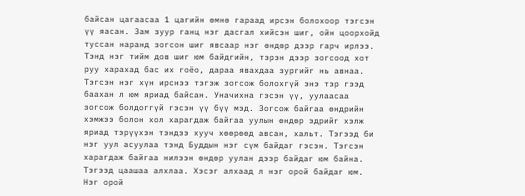байсан цагаасаа 1 цагийн өмнө гараад ирсэн болохоор тэгсэн үү яасан. Зам зуур ганц нэг дасгал хийсэн шиг, ойн цоорхойд туссан наранд зогсон шиг явсаар нэг өндөр дээр гарч ирлээ. Тэнд нэг тийм дов шиг юм байдгийн, тэрэн дээр зогсоод хот руу харахад бас их гоёо, дараа явахдаа зургийг нь авнаа. Тэгсэн нэг хүн ирснээ тэгэж зогсож болохгүй энэ тэр гээд баахан л юм яриад байсан. Уначихна гэсэн үү, уулаасаа зогсож болдоггүй гэсэн үү бүү мэд. Зогсож байгаа өндрийн хэмжээ болон хол харагдаж байгаа уулын өндөр эдрийг хэлж яриад тэрүүхэн тэндээ хууч хөөрөөд авсан, хальт. Тэгээд би нэг уул асуулаа тэнд Буддын нэг сүм байдаг гэсэн. Тэгсэн харагдаж байгаа нилээн өндөр уулан дээр байдаг юм байна. Тэгээд цаашаа алхлаа. Хэсэг алхаад л нэг орой байдаг юм. Нэг орой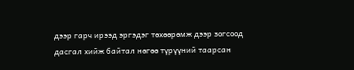дээр гарч ирээд эргэдэг төхөөрөмж дээр зогсоод дасгал хийж байтал нөгөө түрүүний таарсан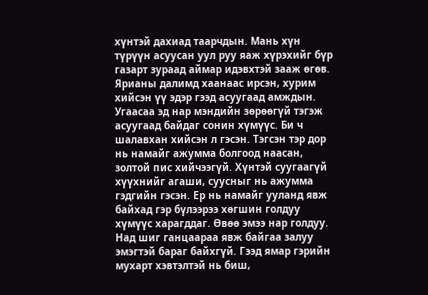хүнтэй дахиад таарчдын. Мань хүн түрүүн асуусан уул руу яаж хүрэхийг бүр газарт зураад аймар идэвхтэй зааж өгөв. Ярианы далимд хаанаас ирсэн, хурим хийсэн үү эдэр гээд асуугаад амждын. Угаасаа эд нар мэндийн зөрөөгүй тэгэж асуугаад байдаг сонин хүмүүс. Би ч шалавхан хийсэн л гэсэн. Тэгсэн тэр дор нь намайг ажумма болгоод наасан, золтой пис хийчээгүй. Хүнтэй суугаагүй хүүхнийг агаши, суусныг нь ажумма гэдгийн гэсэн. Ер нь намайг ууланд явж байхад гэр бүлээрээ хөгшин голдуу хүмүүс харагддаг. Өвөө эмээ нар голдуу. Над шиг ганцаараа явж байгаа залуу эмэгтэй бараг байхгүй. Гээд ямар гэрийн мухарт хэвтэлтэй нь биш,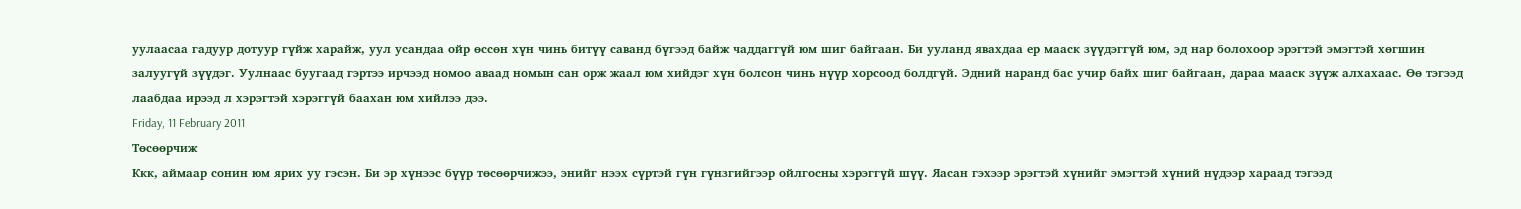уулаасаа гадуур дотуур гүйж харайж, уул усандаа ойр өссөн хүн чинь битүү саванд бүгээд байж чаддаггүй юм шиг байгаан. Би ууланд явахдаа ер мааск зүүдэггүй юм, эд нар болохоор эрэгтэй эмэгтэй хөгшин залуугүй зүүдэг. Уулнаас буугаад гэртээ ирчээд номоо аваад номын сан орж жаал юм хийдэг хүн болсон чинь нүүр хорсоод болдгүй. Эдний наранд бас учир байх шиг байгаан, дараа мааск зүүж алхахаас. Өө тэгээд лаабдаа ирээд л хэрэгтэй хэрэггүй баахан юм хийлээ дээ.
Friday, 11 February 2011
Төсөөрчиж
Ккк, аймаар сонин юм ярих уу гэсэн. Би эр хүнээс бүүр төсөөрчижээ, энийг нээх сүртэй гүн гүнзгийгээр ойлгосны хэрэггүй шүү. Яасан гэхээр эрэгтэй хүнийг эмэгтэй хүний нүдээр хараад тэгээд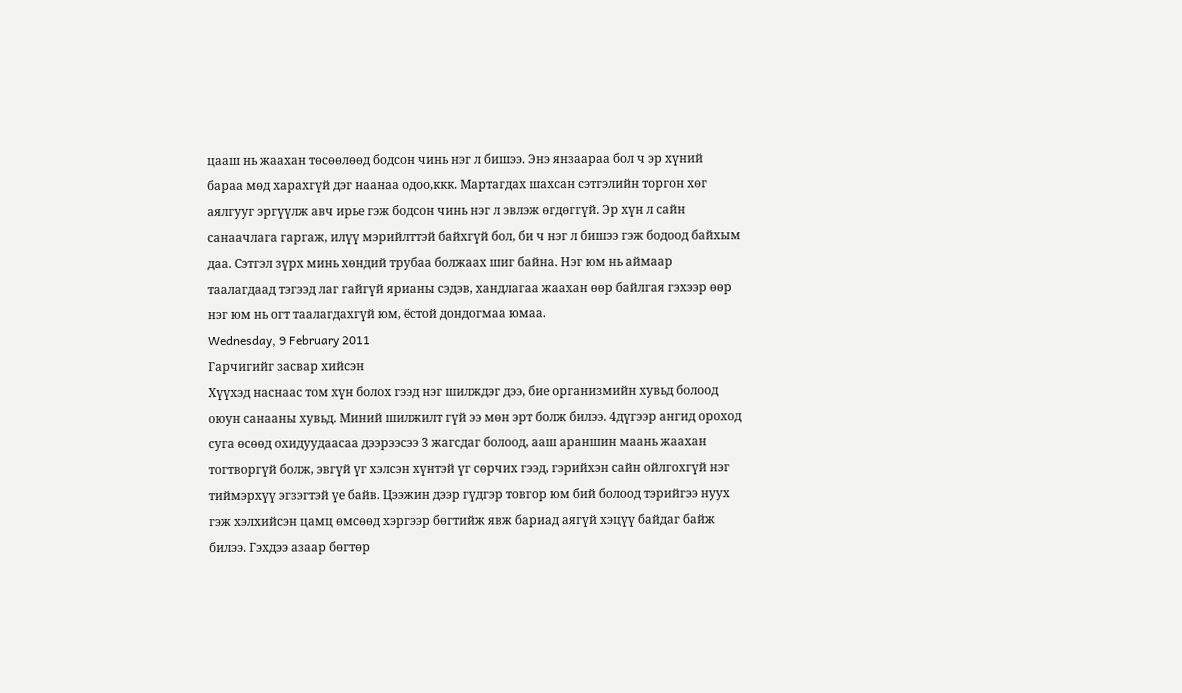цааш нь жаахан төсөөлөөд бодсон чинь нэг л бишээ. Энэ янзаараа бол ч эр хүний бараа мөд харахгүй дэг наанаа одоо,ккк. Мартагдах шахсан сэтгэлийн торгон хөг аялгууг эргүүлж авч ирье гэж бодсон чинь нэг л эвлэж өгдөггүй. Эр хүн л сайн санаачлага гаргаж, илүү мэрийлттэй байхгүй бол, би ч нэг л бишээ гэж бодоод байхым даа. Сэтгэл зүрх минь хөндий трубаа болжаах шиг байна. Нэг юм нь аймаар таалагдаад тэгээд лаг гайгүй ярианы сэдэв, хандлагаа жаахан өөр байлгая гэхээр өөр нэг юм нь огт таалагдахгүй юм, ёстой дондогмаа юмаа.
Wednesday, 9 February 2011
Гарчигийг засвар хийсэн
Хүүхэд наснаас том хүн болох гээд нэг шилждэг дээ, бие организмийн хувьд болоод оюун санааны хувьд. Миний шилжилт гүй ээ мөн эрт болж билээ. 4дүгээр ангид ороход суга өсөөд охидуудаасаа дээрээсээ 3 жагсдаг болоод, ааш араншин маань жаахан тогтворгүй болж, эвгүй үг хэлсэн хүнтэй үг сөрчих гээд, гэрийхэн сайн ойлгохгүй нэг тиймэрхүү эгзэгтэй үе байв. Цээжин дээр гүдгэр товгор юм бий болоод тэрийгээ нуух гэж хэлхийсэн цамц өмсөөд хэргээр бөгтийж явж бариад аягүй хэцүү байдаг байж билээ. Гэхдээ азаар бөгтөр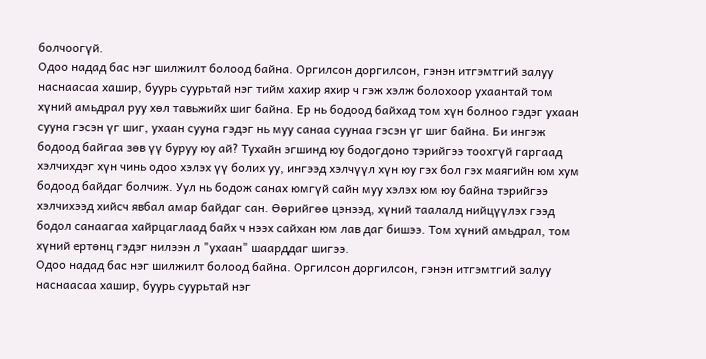болчоогүй.
Одоо надад бас нэг шилжилт болоод байна. Оргилсон доргилсон, гэнэн итгэмтгий залуу наснаасаа хашир, буурь суурьтай нэг тийм хахир яхир ч гэж хэлж болохоор ухаантай том хүний амьдрал руу хөл тавьжийх шиг байна. Ер нь бодоод байхад том хүн болноо гэдэг ухаан сууна гэсэн үг шиг, ухаан сууна гэдэг нь муу санаа суунаа гэсэн үг шиг байна. Би ингэж бодоод байгаа зөв үү буруу юу ай? Тухайн эгшинд юу бодогдоно тэрийгээ тоохгүй гаргаад хэлчихдэг хүн чинь одоо хэлэх үү болих уу, ингээд хэлчүүл хүн юу гэх бол гэх маягийн юм хум бодоод байдаг болчиж. Уул нь бодож санах юмгүй сайн муу хэлэх юм юу байна тэрийгээ хэлчихээд хийсч явбал амар байдаг сан. Өөрийгөө цэнээд, хүний таалалд нийцүүлэх гээд бодол санаагаа хайрцаглаад байх ч нээх сайхан юм лав даг бишээ. Том хүний амьдрал, том хүний ертөнц гэдэг нилээн л "ухаан" шаарддаг шигээ.
Одоо надад бас нэг шилжилт болоод байна. Оргилсон доргилсон, гэнэн итгэмтгий залуу наснаасаа хашир, буурь суурьтай нэг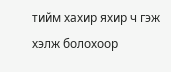тийм хахир яхир ч гэж хэлж болохоор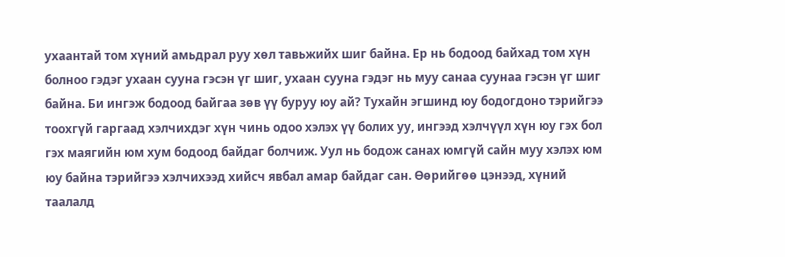ухаантай том хүний амьдрал руу хөл тавьжийх шиг байна. Ер нь бодоод байхад том хүн болноо гэдэг ухаан сууна гэсэн үг шиг, ухаан сууна гэдэг нь муу санаа суунаа гэсэн үг шиг байна. Би ингэж бодоод байгаа зөв үү буруу юу ай? Тухайн эгшинд юу бодогдоно тэрийгээ тоохгүй гаргаад хэлчихдэг хүн чинь одоо хэлэх үү болих уу, ингээд хэлчүүл хүн юу гэх бол гэх маягийн юм хум бодоод байдаг болчиж. Уул нь бодож санах юмгүй сайн муу хэлэх юм юу байна тэрийгээ хэлчихээд хийсч явбал амар байдаг сан. Өөрийгөө цэнээд, хүний таалалд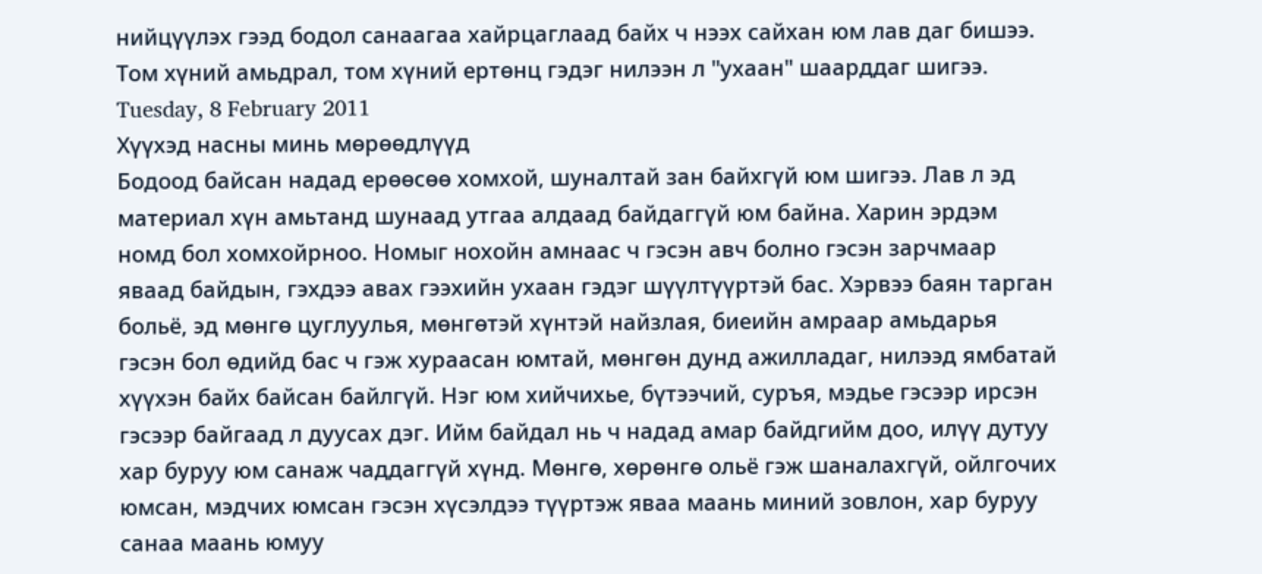нийцүүлэх гээд бодол санаагаа хайрцаглаад байх ч нээх сайхан юм лав даг бишээ. Том хүний амьдрал, том хүний ертөнц гэдэг нилээн л "ухаан" шаарддаг шигээ.
Tuesday, 8 February 2011
Хүүхэд насны минь мөрөөдлүүд
Бодоод байсан надад ерөөсөө хомхой, шуналтай зан байхгүй юм шигээ. Лав л эд материал хүн амьтанд шунаад утгаа алдаад байдаггүй юм байна. Харин эрдэм номд бол хомхойрноо. Номыг нохойн амнаас ч гэсэн авч болно гэсэн зарчмаар яваад байдын, гэхдээ авах гээхийн ухаан гэдэг шүүлтүүртэй бас. Хэрвээ баян тарган больё, эд мөнгө цуглуулья, мөнгөтэй хүнтэй найзлая, биеийн амраар амьдарья гэсэн бол өдийд бас ч гэж хураасан юмтай, мөнгөн дунд ажилладаг, нилээд ямбатай хүүхэн байх байсан байлгүй. Нэг юм хийчихье, бүтээчий, суръя, мэдье гэсээр ирсэн гэсээр байгаад л дуусах дэг. Ийм байдал нь ч надад амар байдгийм доо, илүү дутуу хар буруу юм санаж чаддаггүй хүнд. Мөнгө, хөрөнгө ольё гэж шаналахгүй, ойлгочих юмсан, мэдчих юмсан гэсэн хүсэлдээ түүртэж яваа маань миний зовлон, хар буруу санаа маань юмуу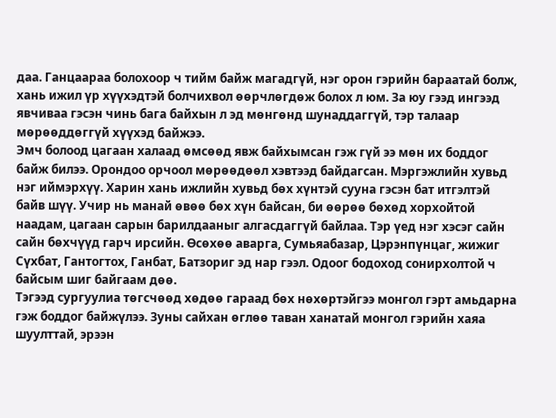даа. Ганцаараа болохоор ч тийм байж магадгүй, нэг орон гэрийн бараатай болж, хань ижил үр хүүхэдтэй болчихвол өөрчлөгдөж болох л юм. За юу гээд ингээд явчиваа гэсэн чинь бага байхын л эд мөнгөнд шунаддаггүй, тэр талаар мөрөөддөггүй хүүхэд байжээ.
Эмч болоод цагаан халаад өмсөөд явж байхымсан гэж гүй ээ мөн их боддог байж билээ. Орондоо орчоол мөрөөдөөл хэвтээд байдагсан. Мэргэжлийн хувьд нэг иймэрхүү. Харин хань ижлийн хувьд бөх хүнтэй сууна гэсэн бат итгэлтэй байв шүү. Учир нь манай өвөө бөх хүн байсан, би өөрөө бөхөд хорхойтой наадам, цагаан сарын барилдааныг алгасдаггүй байлаа. Тэр үед нэг хэсэг сайн сайн бөхчүүд гарч ирсийн. Өсөхөө аварга, Сумьяабазар, Цэрэнпүнцаг, жижиг Сүхбат, Гантогтох, Ганбат, Батзориг эд нар гээл. Одоог бодоход сонирхолтой ч байсым шиг байгаам дөө.
Тэгээд сургуулиа төгсчөөд хөдөө гараад бөх нөхөртэйгээ монгол гэрт амьдарна гэж боддог байжүлээ. Зуны сайхан өглөө таван ханатай монгол гэрийн хаяа шуулттай, эрээн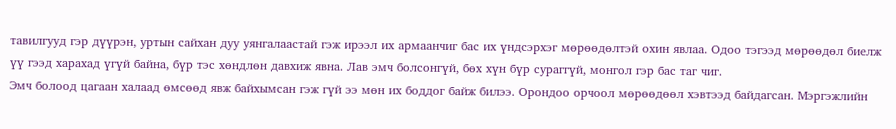тавилгууд гэр дүүрэн, уртын сайхан дуу уянгалаастай гэж ирээл их армаанчиг бас их үндсэрхэг мөрөөдөлтэй охин явлаа. Одоо тэгээд мөрөөдөл биелж үү гээд харахад үгүй байна, бүр тэс хөндлөн давхиж явна. Лав эмч болсонгүй, бөх хүн бүр сураггүй, монгол гэр бас таг чиг.
Эмч болоод цагаан халаад өмсөөд явж байхымсан гэж гүй ээ мөн их боддог байж билээ. Орондоо орчоол мөрөөдөөл хэвтээд байдагсан. Мэргэжлийн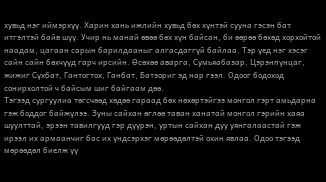хувьд нэг иймэрхүү. Харин хань ижлийн хувьд бөх хүнтэй сууна гэсэн бат итгэлтэй байв шүү. Учир нь манай өвөө бөх хүн байсан, би өөрөө бөхөд хорхойтой наадам, цагаан сарын барилдааныг алгасдаггүй байлаа. Тэр үед нэг хэсэг сайн сайн бөхчүүд гарч ирсийн. Өсөхөө аварга, Сумьяабазар, Цэрэнпүнцаг, жижиг Сүхбат, Гантогтох, Ганбат, Батзориг эд нар гээл. Одоог бодоход сонирхолтой ч байсым шиг байгаам дөө.
Тэгээд сургуулиа төгсчөөд хөдөө гараад бөх нөхөртэйгээ монгол гэрт амьдарна гэж боддог байжүлээ. Зуны сайхан өглөө таван ханатай монгол гэрийн хаяа шуулттай, эрээн тавилгууд гэр дүүрэн, уртын сайхан дуу уянгалаастай гэж ирээл их армаанчиг бас их үндсэрхэг мөрөөдөлтэй охин явлаа. Одоо тэгээд мөрөөдөл биелж үү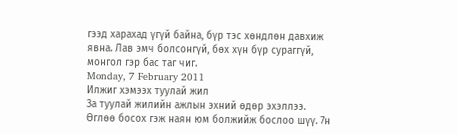гээд харахад үгүй байна, бүр тэс хөндлөн давхиж явна. Лав эмч болсонгүй, бөх хүн бүр сураггүй, монгол гэр бас таг чиг.
Monday, 7 February 2011
Илжиг хэмээх туулай жил
За туулай жилийн ажлын эхний өдөр эхэллээ. Өглөө босох гэж наян юм болжийж бослоо шүү. 7н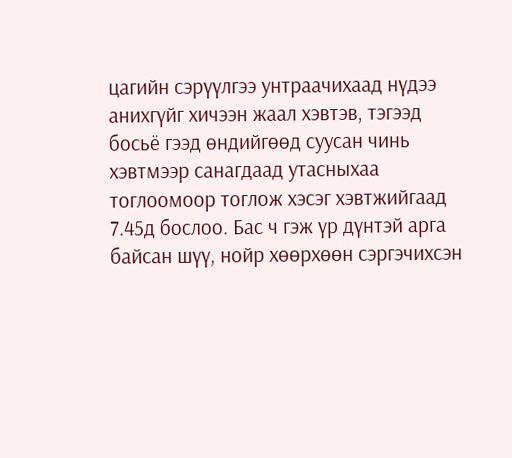цагийн сэрүүлгээ унтраачихаад нүдээ анихгүйг хичээн жаал хэвтэв, тэгээд босьё гээд өндийгөөд суусан чинь хэвтмээр санагдаад утасныхаа тоглоомоор тоглож хэсэг хэвтжийгаад 7.45д бослоо. Бас ч гэж үр дүнтэй арга байсан шүү, нойр хөөрхөөн сэргэчихсэн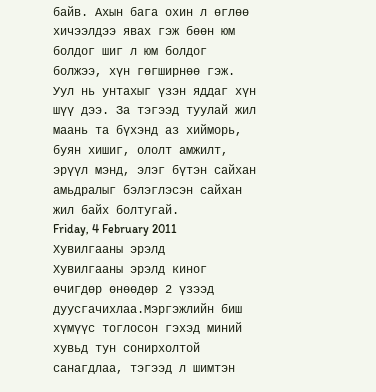байв. Ахын бага охин л өглөө хичээлдээ явах гэж бөөн юм болдог шиг л юм болдог болжээ, хүн гөгширнөө гэж. Уул нь унтахыг үзэн яддаг хүн шүү дээ. За тэгээд туулай жил маань та бүхэнд аз хийморь, буян хишиг, ололт амжилт, эрүүл мэнд, элэг бүтэн сайхан амьдралыг бэлэглэсэн сайхан жил байх болтугай.
Friday, 4 February 2011
Хувилгааны эрэлд
Хувилгааны эрэлд киног өчигдөр өнөөдөр 2 үзээд дуусгачихлаа.Мэргэжлийн биш хүмүүс тоглосон гэхэд миний хувьд тун сонирхолтой санагдлаа, тэгээд л шимтэн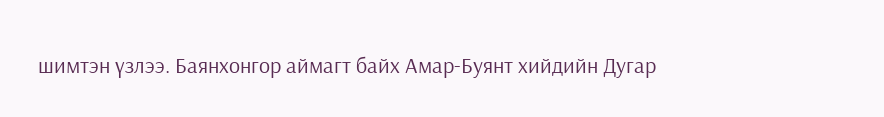шимтэн үзлээ. Баянхонгор аймагт байх Амар-Буянт хийдийн Дугар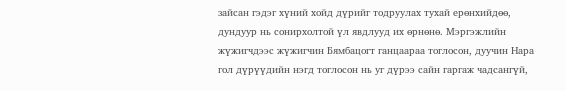зайсан гэдэг хүний хойд дүрийг тодруулах тухай ерөнхийдөө, дундуур нь сонирхолтой үл явдлууд их өрнөнө. Мэргэжлийн жүжигчдээс жүжигчин Бямбацогт ганцаараа тоглосон, дуучин Нара гол дүрүүдийн нэгд тоглосон нь уг дүрээ сайн гаргаж чадсангүй,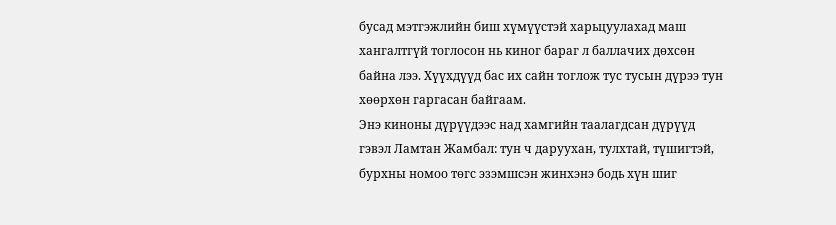бусад мэтгэжлийн биш хүмүүстэй харьцуулахад маш хангалтгүй тоглосон нь киног бараг л баллачих дөхсөн байна лээ. Хүүхдүүд бас их сайн тоглож тус тусын дүрээ тун хөөрхөн гаргасан байгаам.
Энэ киноны дүрүүдээс над хамгийн таалагдсан дүрүүд гэвэл Ламтан Жамбал: тун ч даруухан, тулхтай, түшигтэй, бурхны номоо төгс эзэмшсэн жинхэнэ бодь хүн шиг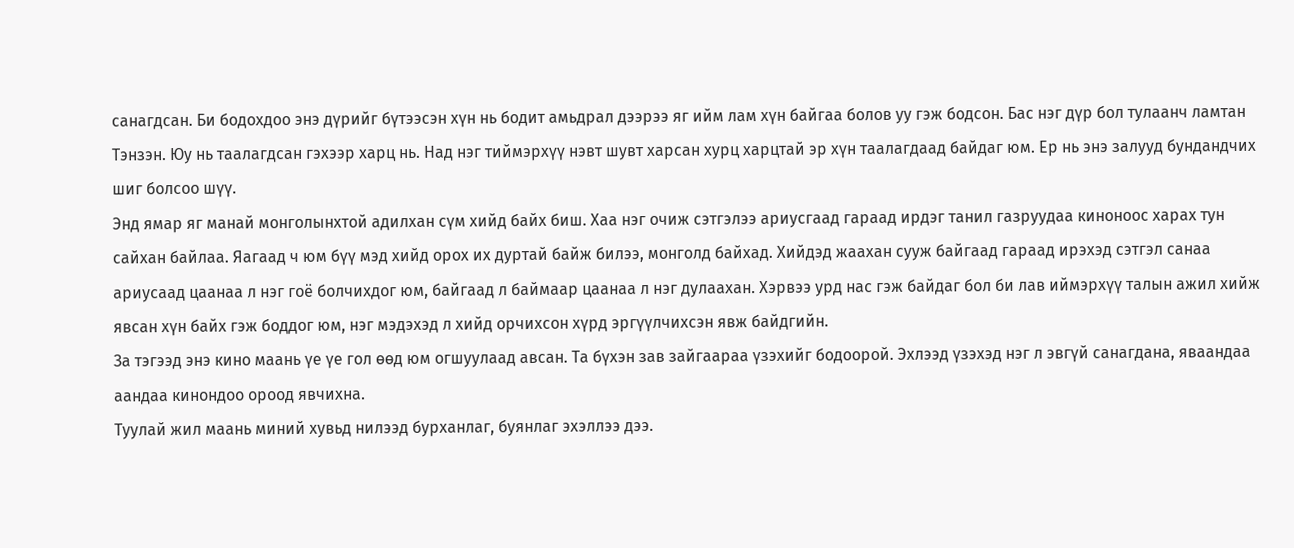санагдсан. Би бодохдоо энэ дүрийг бүтээсэн хүн нь бодит амьдрал дээрээ яг ийм лам хүн байгаа болов уу гэж бодсон. Бас нэг дүр бол тулаанч ламтан Тэнзэн. Юу нь таалагдсан гэхээр харц нь. Над нэг тиймэрхүү нэвт шувт харсан хурц харцтай эр хүн таалагдаад байдаг юм. Ер нь энэ залууд бундандчих шиг болсоо шүү.
Энд ямар яг манай монголынхтой адилхан сүм хийд байх биш. Хаа нэг очиж сэтгэлээ ариусгаад гараад ирдэг танил газруудаа киноноос харах тун сайхан байлаа. Яагаад ч юм бүү мэд хийд орох их дуртай байж билээ, монголд байхад. Хийдэд жаахан сууж байгаад гараад ирэхэд сэтгэл санаа ариусаад цаанаа л нэг гоё болчихдог юм, байгаад л баймаар цаанаа л нэг дулаахан. Хэрвээ урд нас гэж байдаг бол би лав иймэрхүү талын ажил хийж явсан хүн байх гэж боддог юм, нэг мэдэхэд л хийд орчихсон хүрд эргүүлчихсэн явж байдгийн.
За тэгээд энэ кино маань үе үе гол өөд юм огшуулаад авсан. Та бүхэн зав зайгаараа үзэхийг бодоорой. Эхлээд үзэхэд нэг л эвгүй санагдана, яваандаа аандаа кинондоо ороод явчихна.
Туулай жил маань миний хувьд нилээд бурханлаг, буянлаг эхэллээ дээ.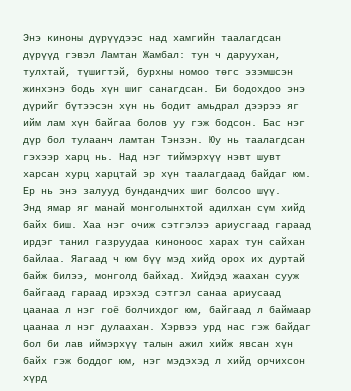Энэ киноны дүрүүдээс над хамгийн таалагдсан дүрүүд гэвэл Ламтан Жамбал: тун ч даруухан, тулхтай, түшигтэй, бурхны номоо төгс эзэмшсэн жинхэнэ бодь хүн шиг санагдсан. Би бодохдоо энэ дүрийг бүтээсэн хүн нь бодит амьдрал дээрээ яг ийм лам хүн байгаа болов уу гэж бодсон. Бас нэг дүр бол тулаанч ламтан Тэнзэн. Юу нь таалагдсан гэхээр харц нь. Над нэг тиймэрхүү нэвт шувт харсан хурц харцтай эр хүн таалагдаад байдаг юм. Ер нь энэ залууд бундандчих шиг болсоо шүү.
Энд ямар яг манай монголынхтой адилхан сүм хийд байх биш. Хаа нэг очиж сэтгэлээ ариусгаад гараад ирдэг танил газруудаа киноноос харах тун сайхан байлаа. Яагаад ч юм бүү мэд хийд орох их дуртай байж билээ, монголд байхад. Хийдэд жаахан сууж байгаад гараад ирэхэд сэтгэл санаа ариусаад цаанаа л нэг гоё болчихдог юм, байгаад л баймаар цаанаа л нэг дулаахан. Хэрвээ урд нас гэж байдаг бол би лав иймэрхүү талын ажил хийж явсан хүн байх гэж боддог юм, нэг мэдэхэд л хийд орчихсон хүрд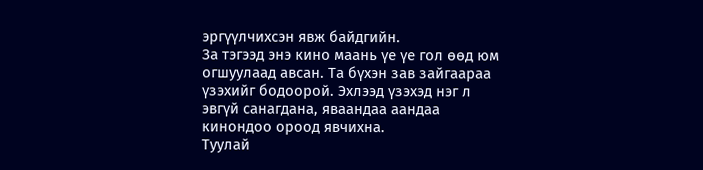эргүүлчихсэн явж байдгийн.
За тэгээд энэ кино маань үе үе гол өөд юм огшуулаад авсан. Та бүхэн зав зайгаараа үзэхийг бодоорой. Эхлээд үзэхэд нэг л эвгүй санагдана, яваандаа аандаа кинондоо ороод явчихна.
Туулай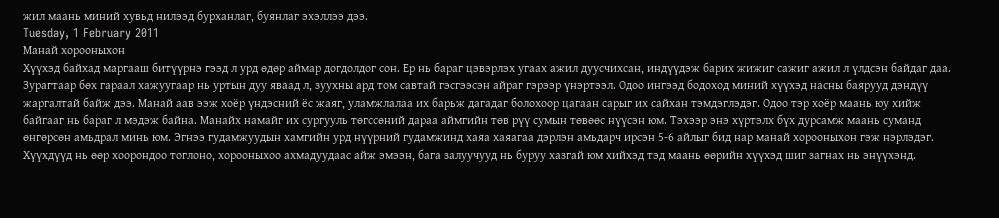жил маань миний хувьд нилээд бурханлаг, буянлаг эхэллээ дээ.
Tuesday, 1 February 2011
Манай хорооныхон
Хүүхэд байхад маргааш битүүрнэ гээд л урд өдөр аймар догдолдог сон. Ер нь бараг цэвэрлэх угаах ажил дуусчихсан, индүүдэж барих жижиг сажиг ажил л үлдсэн байдаг даа. Зурагтаар бөх гараал хажуугаар нь уртын дуу яваад л, зуухны ард том савтай гэсгээсэн айраг гэрээр үнэртээл. Одоо ингээд бодоход миний хүүхэд насны баярууд дэндүү жаргалтай байж дээ. Манай аав ээж хоёр үндэсний ёс жаяг, уламжлалаа их барьж дагадаг болохоор цагаан сарыг их сайхан тэмдэглэдэг. Одоо тэр хоёр маань юу хийж байгааг нь бараг л мэдэж байна. Манайх намайг их сургууль төгссөний дараа аймгийн төв рүү сумын төвөөс нүүсэн юм. Тэхээр энэ хүртэлх бүх дурсамж маань суманд өнгөрсөн амьдрал минь юм. Эгнээ гудамжуудын хамгийн урд нүүрний гудамжинд хаяа хаяагаа дэрлэн амьдарч ирсэн 5-6 айлыг бид нар манай хорооныхон гэж нэрлэдэг. Хүүхдүүд нь өөр хоорондоо тоглоно, хорооныхоо ахмадуудаас айж эмээн, бага залуучууд нь буруу хазгай юм хийхэд тэд маань өөрийн хүүхэд шиг загнах нь энүүхэнд.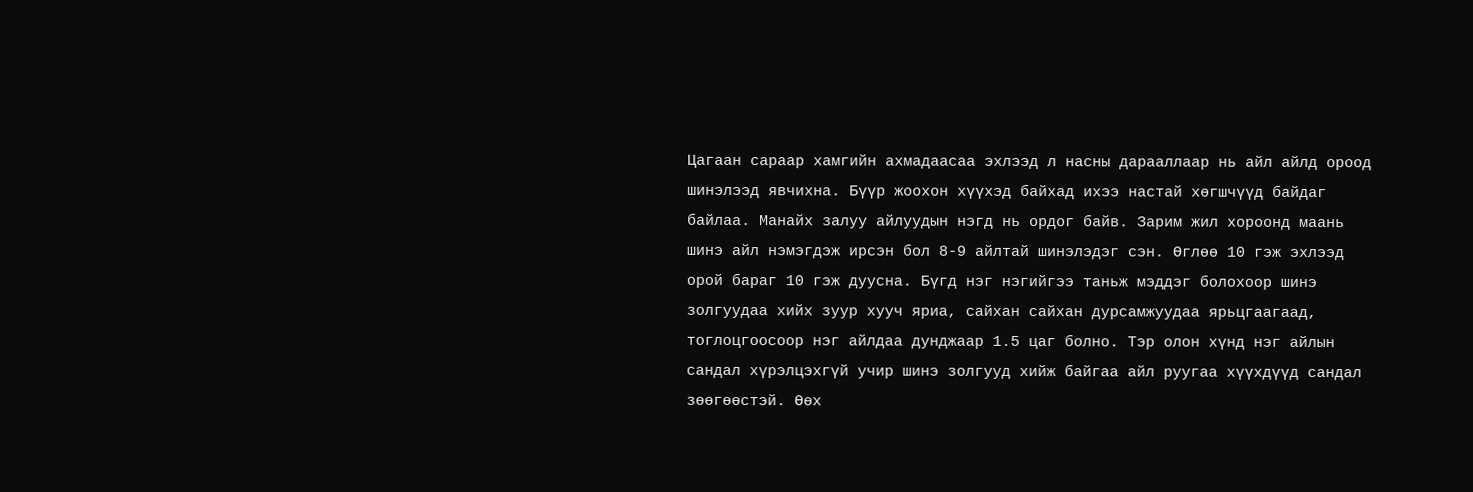Цагаан сараар хамгийн ахмадаасаа эхлээд л насны дарааллаар нь айл айлд ороод шинэлээд явчихна. Бүүр жоохон хүүхэд байхад ихээ настай хөгшчүүд байдаг байлаа. Манайх залуу айлуудын нэгд нь ордог байв. Зарим жил хороонд маань шинэ айл нэмэгдэж ирсэн бол 8-9 айлтай шинэлэдэг сэн. Өглөө 10 гэж эхлээд орой бараг 10 гэж дуусна. Бүгд нэг нэгийгээ таньж мэддэг болохоор шинэ золгуудаа хийх зуур хууч яриа, сайхан сайхан дурсамжуудаа ярьцгаагаад, тоглоцгоосоор нэг айлдаа дунджаар 1.5 цаг болно. Тэр олон хүнд нэг айлын сандал хүрэлцэхгүй учир шинэ золгууд хийж байгаа айл руугаа хүүхдүүд сандал зөөгөөстэй. Өөх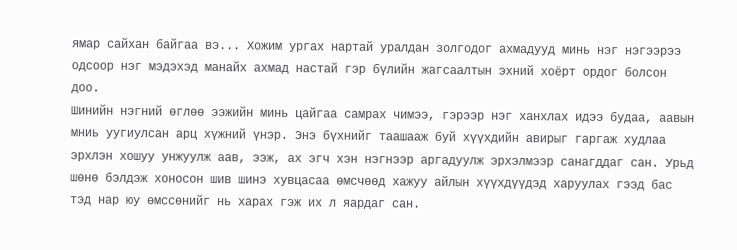ямар сайхан байгаа вэ... Хожим ургах нартай уралдан золгодог ахмадууд минь нэг нэгээрээ одсоор нэг мэдэхэд манайх ахмад настай гэр бүлийн жагсаалтын эхний хоёрт ордог болсон доо.
Шинийн нэгний өглөө ээжийн минь цайгаа самрах чимээ, гэрээр нэг ханхлах идээ будаа, аавын мниь уугиулсан арц хүжний үнэр. Энэ бүхнийг таашааж буй хүүхдийн авирыг гаргаж худлаа эрхлэн хошуу унжуулж аав, ээж, ах эгч хэн нэгнээр аргадуулж эрхэлмээр санагддаг сан. Урьд шөнө бэлдэж хоносон шив шинэ хувцасаа өмсчөөд хажуу айлын хүүхдүүдэд харуулах гээд бас тэд нар юу өмссөнийг нь харах гэж их л яардаг сан.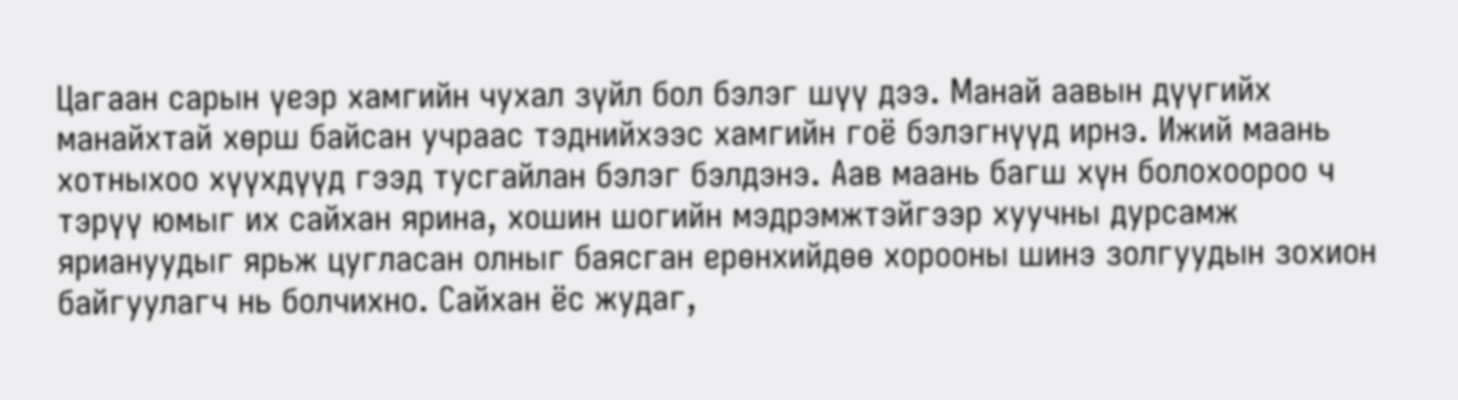Цагаан сарын үеэр хамгийн чухал зүйл бол бэлэг шүү дээ. Манай аавын дүүгийх манайхтай хөрш байсан учраас тэднийхээс хамгийн гоё бэлэгнүүд ирнэ. Ижий маань хотныхоо хүүхдүүд гээд тусгайлан бэлэг бэлдэнэ. Аав маань багш хүн болохоороо ч тэрүү юмыг их сайхан ярина, хошин шогийн мэдрэмжтэйгээр хуучны дурсамж яриануудыг ярьж цугласан олныг баясган ерөнхийдөө хорооны шинэ золгуудын зохион байгуулагч нь болчихно. Сайхан ёс жудаг,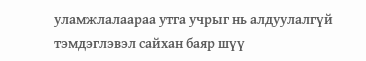уламжлалаараа утга учрыг нь алдуулалгүй тэмдэглэвэл сайхан баяр шүү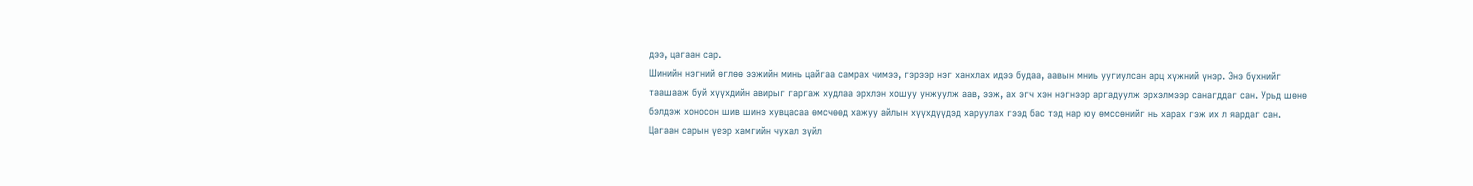дээ, цагаан сар.
Шинийн нэгний өглөө ээжийн минь цайгаа самрах чимээ, гэрээр нэг ханхлах идээ будаа, аавын мниь уугиулсан арц хүжний үнэр. Энэ бүхнийг таашааж буй хүүхдийн авирыг гаргаж худлаа эрхлэн хошуу унжуулж аав, ээж, ах эгч хэн нэгнээр аргадуулж эрхэлмээр санагддаг сан. Урьд шөнө бэлдэж хоносон шив шинэ хувцасаа өмсчөөд хажуу айлын хүүхдүүдэд харуулах гээд бас тэд нар юу өмссөнийг нь харах гэж их л яардаг сан.
Цагаан сарын үеэр хамгийн чухал зүйл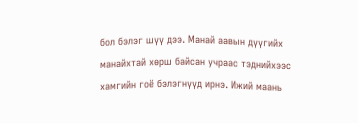бол бэлэг шүү дээ. Манай аавын дүүгийх манайхтай хөрш байсан учраас тэднийхээс хамгийн гоё бэлэгнүүд ирнэ. Ижий маань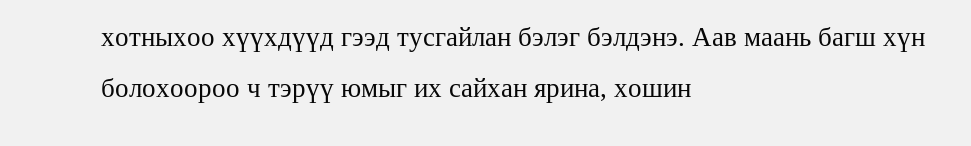хотныхоо хүүхдүүд гээд тусгайлан бэлэг бэлдэнэ. Аав маань багш хүн болохоороо ч тэрүү юмыг их сайхан ярина, хошин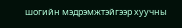шогийн мэдрэмжтэйгээр хуучны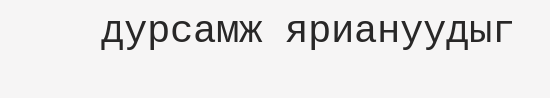дурсамж яриануудыг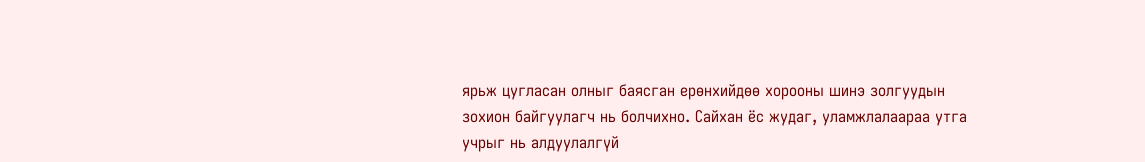ярьж цугласан олныг баясган ерөнхийдөө хорооны шинэ золгуудын зохион байгуулагч нь болчихно. Сайхан ёс жудаг, уламжлалаараа утга учрыг нь алдуулалгүй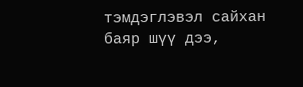тэмдэглэвэл сайхан баяр шүү дээ,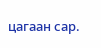цагаан сар.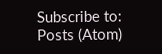Subscribe to:
Posts (Atom)